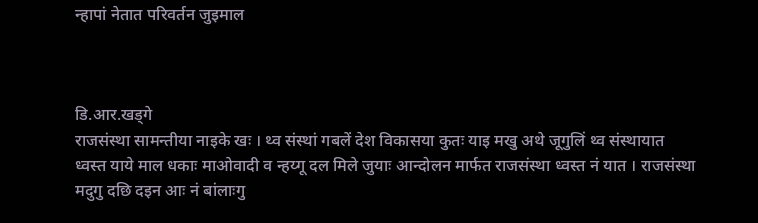न्हापां नेतात परिवर्तन जुइमाल



डि.आर.खड्गे
राजसंस्था सामन्तीया नाइके खः । थ्व संस्थां गबलें देश विकासया कुतः याइ मखु अथे जूगुलिं थ्व संस्थायात ध्वस्त याये माल धकाः माओवादी व न्हय्गू दल मिले जुयाः आन्दोलन मार्फत राजसंस्था ध्वस्त नं यात । राजसंस्था मदुगु दछि दइन आः नं बांलाःगु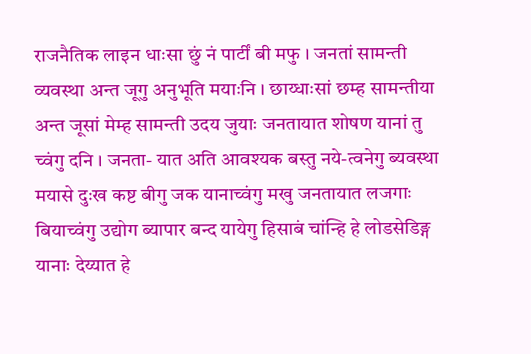राजनैतिक लाइन धाःसा छुं नं पार्टीं बी मफु । जनतां सामन्ती व्यवस्था अन्त जूगु अनुभूति मयाःनि । छाय्धाःसां छम्ह सामन्तीया अन्त जूसां मेम्ह सामन्ती उदय जुयाः जनतायात शोषण यानां तु च्वंगु दनि । जनता- यात अति आवश्यक बस्तु नये-त्वनेगु ब्यवस्था मयासे दुःख कष्ट बीगु जक यानाच्वंगु मखु जनतायात लजगाः बियाच्वंगु उद्योग ब्यापार बन्द यायेगु हिसाबं चांन्हि हे लोडसेडिङ्ग यानाः देय्यात हे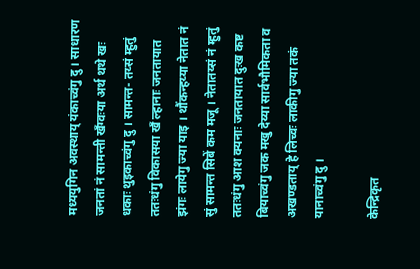मध्ययुगिन अवस्थाय् यंकाच्वंगु दु । साधारण जनतां नं सामन्ती खँग्वःया अर्थ थथे खः धकाः थुइकाच्वंगु दु । सामन्त- तय्सं म्हुतुं ततःधंगु विकासया खँ ल्हानाः जनतायात झंगः लायेगु ज्या याइ । थौंकन्हय्या नेतात नं सुं सामन्त सिबें कम मजू । नेतातय्सं नं म्हुतुं ततःधंगु आश क्यनाः जनतायात दुःख कष्ट बियाच्वंगु जक मखु देय्या सार्वभौमिकता व अखण्डताय् हे लिच्वः लाकीगु ज्या तकं यानाच्वंगु दु ।

केन्द्रिकृत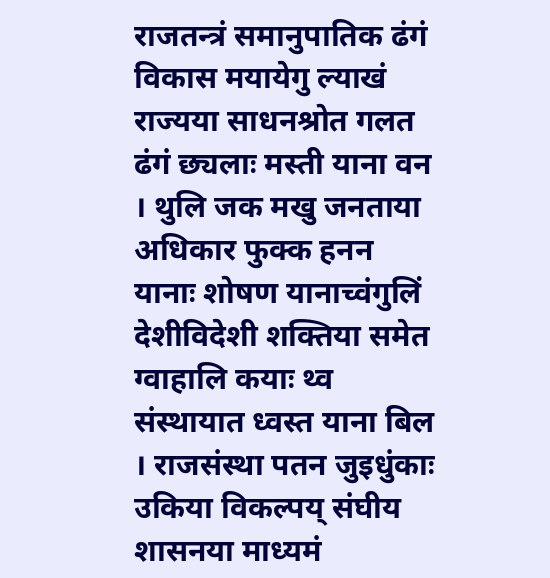राजतन्त्रं समानुपातिक ढंगं विकास मयायेगु ल्याखं राज्यया साधनश्रोत गलत ढंगं छ्यलाः मस्ती याना वन । थुलि जक मखु जनताया अधिकार फुक्क हनन यानाः शोषण यानाच्वंगुलिं देशीविदेशी शक्तिया समेत ग्वाहालि कयाः थ्व संस्थायात ध्वस्त याना बिल । राजसंस्था पतन जुइधुंकाः उकिया विकल्पय् संघीय शासनया माध्यमं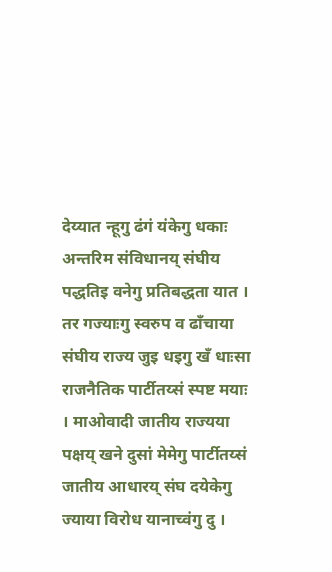देय्यात न्हूगु ढंगं यंकेगु धकाः अन्तरिम संविधानय् संघीय पद्धतिइ वनेगु प्रतिबद्धता यात । तर गज्याःगु स्वरुप व ढाँचाया संघीय राज्य जुइ धइगु खँ धाःसा राजनैतिक पार्टीतय्सं स्पष्ट मयाः । माओवादी जातीय राज्यया पक्षय् खने दुसां मेमेगु पार्टीतय्सं जातीय आधारय् संघ दयेकेगु ज्याया विरोध यानाच्वंगु दु ।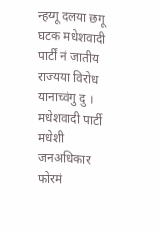न्हय्गू दलया छगू घटक मधेशवादी पार्टीं नं जातीय राज्यया विरोध यानाच्वंगु दु । मधेशवादी पार्टी मधेशी जनअधिकार फोरमं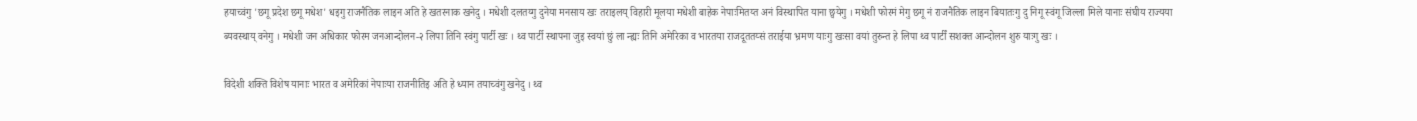हयाच्वंगु 'छगू प्रदेश छगू मधेश' धइगु राजनैतिक लाइन अति हे खतरनाक खनेदु । मधेशी दलतय्गु दुनेया मनसाय खः तराइलय् विहारी मूलया मधेशी बाहेक नेपाःमितय्त अनं विस्थापित याना छ्वयेगु । मधेशी फोरमं मेगु छगू नं राजनैतिक लाइन बियातःगु दु निगू स्वंगू जिल्ला मिले यानाः संघीय राज्यया ब्यवस्थाय् वनेगु । मधेशी जन अधिकार फोरम जनआन्दोलन-२ लिपा तिनि स्वंगु पार्टी खः । थ्व पार्टी स्थापना जुइ स्वयां छुं ला न्ह्यः तिनि अमेरिका व भारतया राजदूततय्सं तराईया भ्रमण याःगु खःसा वयां तुरुन्त हे लिपा थ्व पार्टीं सशक्त आन्दोलन शुरु याःगु खः ।

विदेशी शक्ति विशेष यानाः भारत व अमेरिकां नेपाःया राजनीतिइ अति हे ध्यान तयाच्वंगु खनेदु । थ्व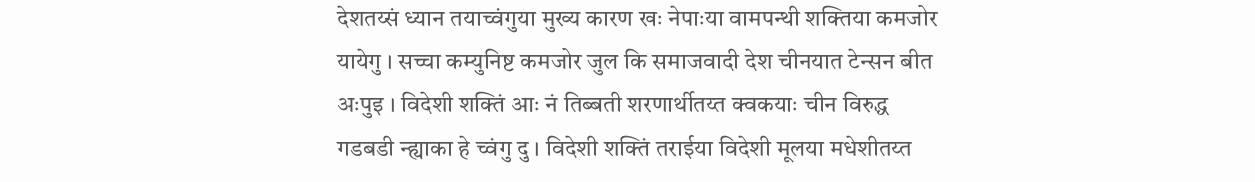देशतय्सं ध्यान तयाच्वंगुया मुख्य कारण खः नेपाःया वामपन्थी शक्तिया कमजोर यायेगु । सच्चा कम्युनिष्ट कमजोर जुल कि समाजवादी देश चीनयात टेन्सन बीत अःपुइ । विदेशी शक्तिं आः नं तिब्बती शरणार्थीतय्त क्वकयाः चीन विरुद्ध गडबडी न्ह्याका हे च्वंगु दु । विदेशी शक्तिं तराईया विदेशी मूलया मधेशीतय्त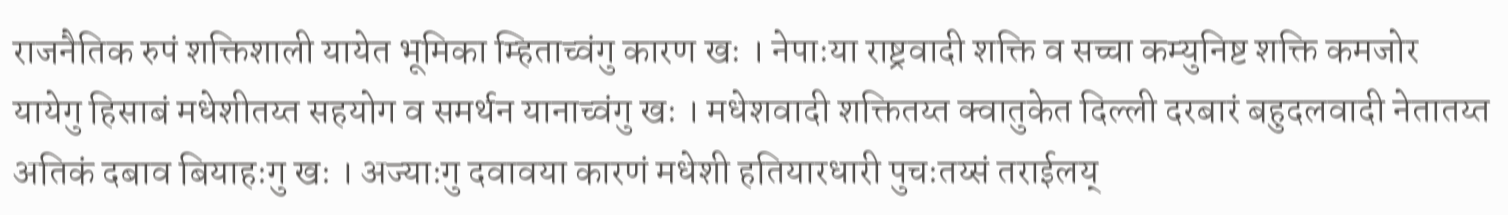राजनैतिक रुपं शक्तिशाली यायेत भूमिका म्हिताच्वंगु कारण खः । नेपाःया राष्ट्रवादी शक्ति व सच्चा कम्युनिष्ट शक्ति कमजोर यायेगु हिसाबं मधेशीतय्त सहयोग व समर्थन यानाच्वंगु खः । मधेशवादी शक्तितय्त क्वातुकेत दिल्ली दरबारं बहुदलवादी नेतातय्त अतिकं दबाव बियाहःगु खः । अज्याःगु दवावया कारणं मधेशी हतियारधारी पुचःतय्सं तराईलय्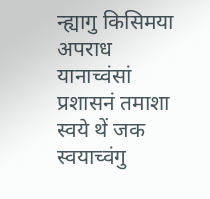न्ह्यागु किसिमया अपराध यानाच्वंसां प्रशासनं तमाशा स्वये थें जक स्वयाच्वंगु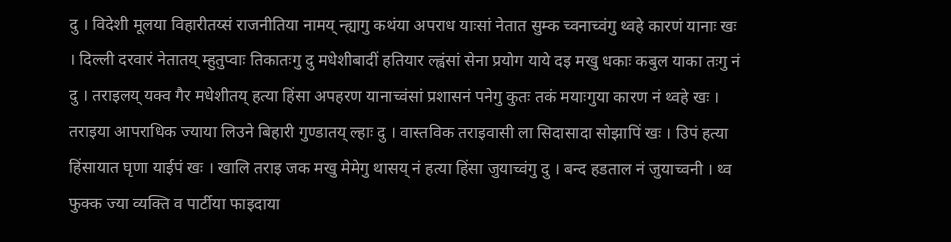दु । विदेशी मूलया विहारीतय्सं राजनीतिया नामय् न्ह्यागु कथंया अपराध याःसां नेतात सुम्क च्वनाच्वंगु थ्वहे कारणं यानाः खः । दिल्ली दरवारं नेतातय् म्हुतुप्वाः तिकातःगु दु मधेशीबादीं हतियार ल्ह्वंसां सेना प्रयोग याये दइ मखु धकाः कबुल याका तःगु नं दु । तराइलय् यक्व गैर मधेशीतय् हत्या हिंसा अपहरण यानाच्वंसां प्रशासनं पनेगु कुतः तकं मयाःगुया कारण नं थ्वहे खः । तराइया आपराधिक ज्याया लिउने बिहारी गुण्डातय् ल्हाः दु । वास्तविक तराइवासी ला सिदासादा सोझापिं खः । उिपं हत्या हिंसायात घृणा याईपं खः । खालि तराइ जक मखु मेमेगु थासय् नं हत्या हिंसा जुयाच्वंगु दु । बन्द हडताल नं जुयाच्वनी । थ्व फुक्क ज्या व्यक्ति व पार्टीया फाइदाया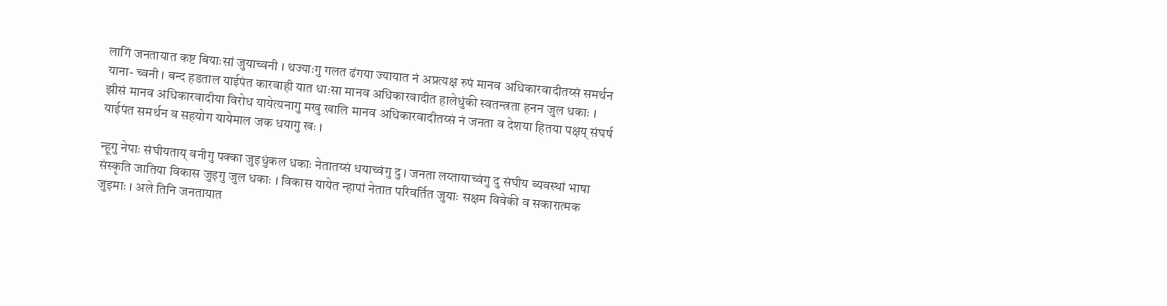लागिं जनतायात कष्ट बियाःसां जुयाच्वनी । थज्याःगु गलत ढंगया ज्यायात नं अप्रत्यक्ष रुपं मानव अधिकारवादीतय्सं समर्थन याना- च्वनी । बन्द हडताल याईपंत कारवाही यात धाःसा मानव अधिकारवादीत हालेधुंकी स्वतन्त्रता हनन जुल धकाः । झीसं मानव अधिकारवादीया विरोध यायेत्यनागु मखु खालि मानव अधिकारवादीतय्सं नं जनता व देशया हितया पक्षय् संघर्ष याईपंत समर्थन व सहयोग यायेमाल जक धयागु खः ।

न्हूगु नेपाः संघीयताय् वनीगु पक्का जुइधुंकल धकाः नेतातय्सं धयाच्वंगु दु । जनता लय्तायाच्वंगु दु संघीय ब्यवस्थां भाषा संस्कृति जातिया विकास जुइगु जुल धकाः । विकास यायेत न्हापां नेतात परिवर्तित जुयाः सक्षम विवेकी व सकारात्मक जुइमाः । अले तिनि जनतायात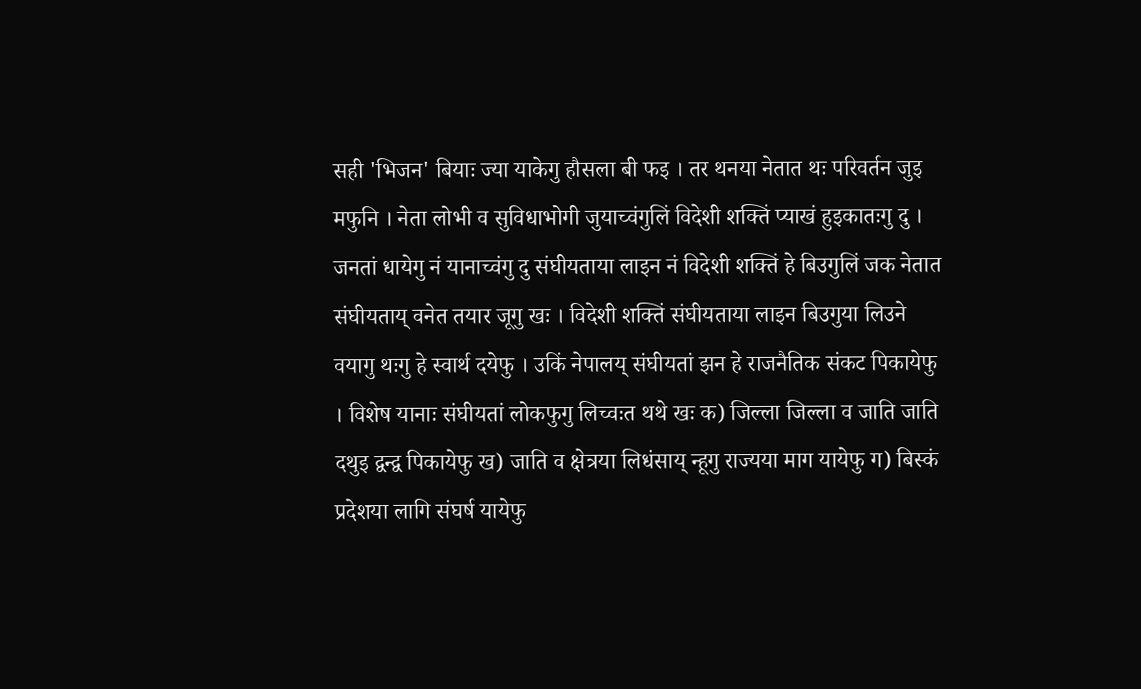सही 'भिजन' बियाः ज्या याकेगु हौसला बी फइ । तर थनया नेतात थः परिवर्तन जुइ मफुनि । नेता लोभी व सुविधाभोगी जुयाच्वंगुलिं विदेशी शक्तिं प्याखं हुइकातःगु दु । जनतां धायेगु नं यानाच्वंगु दु संघीयताया लाइन नं विदेशी शक्तिं हे बिउगुलिं जक नेतात संघीयताय् वनेत तयार जूगु खः । विदेशी शक्तिं संघीयताया लाइन बिउगुया लिउने वयागु थःगु हे स्वार्थ दयेफु । उकिं नेपालय् संघीयतां झन हे राजनैतिक संकट पिकायेफु । विशेष यानाः संघीयतां लोकफुगु लिच्वःत थथे खः क) जिल्ला जिल्ला व जाति जाति दथुइ द्वन्द्व पिकायेफु ख) जाति व क्षेत्रया लिधंसाय् न्हूगु राज्यया माग यायेफु ग) बिस्कं प्रदेशया लागि संघर्ष यायेफु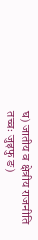घ) जातीय व क्षेत्रीय राजनीति तच्वः जुइफु ङ)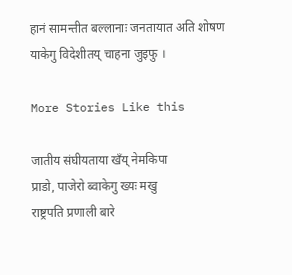हानं सामन्तीत बल्लानाः जनतायात अति शोषण याकेगु विदेशीतय् चाहना जुइफु ।

More Stories Like this

जातीय संघीयताया खँय् नेमकिपा
प्राडो, पाजेरो ब्वाकेगु ख्यः मखु
राष्ट्रपति प्रणाली बारे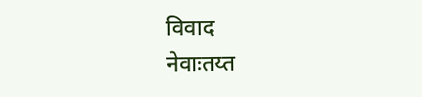विवाद
नेवाःतय्त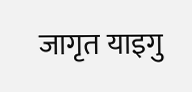जागृत याइगु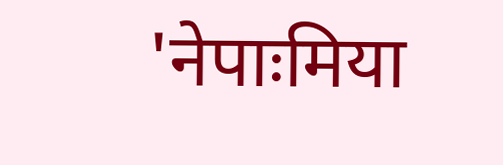'नेपाःमिया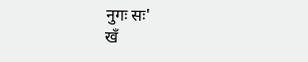नुगः सः'
खँ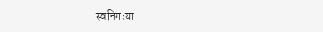स्वनिगःया